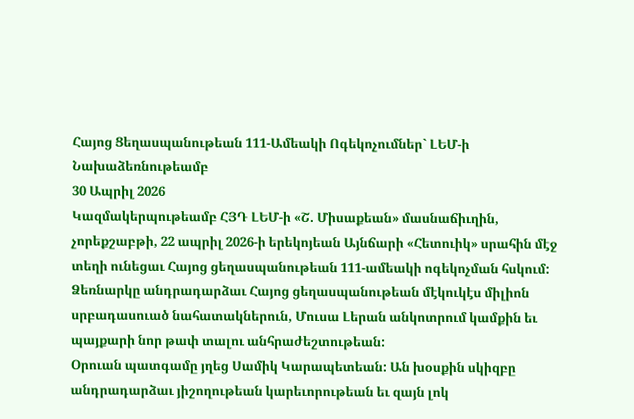Հայոց Ցեղասպանութեան 111-Ամեակի Ոգեկոչումներ` ԼԵՄ-ի Նախաձեռնութեամբ
30 Ապրիլ 2026
Կազմակերպութեամբ ՀՅԴ ԼԵՄ-ի «Շ. Միսաքեան» մասնաճիւղին, չորեքշաբթի, 22 ապրիլ 2026-ի երեկոյեան Այնճարի «Հետուիկ» սրահին մէջ տեղի ունեցաւ Հայոց ցեղասպանութեան 111-ամեակի ոգեկոչման հսկում:
Ձեռնարկը անդրադարձաւ Հայոց ցեղասպանութեան մէկուկէս միլիոն սրբադասուած նահատակներուն, Մուսա Լերան անկոտրում կամքին եւ պայքարի նոր թափ տալու անհրաժեշտութեան:
Օրուան պատգամը յղեց Սամիկ Կարապետեան: Ան խօսքին սկիզբը անդրադարձաւ յիշողութեան կարեւորութեան եւ զայն լոկ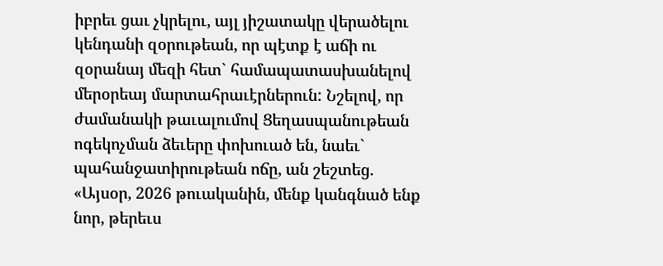իբրեւ ցաւ չկրելու, այլ յիշատակը վերածելու կենդանի զօրութեան, որ պէտք է աճի ու զօրանայ մեզի հետ` համապատասխանելով մերօրեայ մարտահրաւէրներուն: Նշելով, որ ժամանակի թաւալումով Ցեղասպանութեան ոգեկոչման ձեւերը փոխուած են, նաեւ` պահանջատիրութեան ոճը, ան շեշտեց. «Այսօր, 2026 թուականին, մենք կանգնած ենք նոր, թերեւս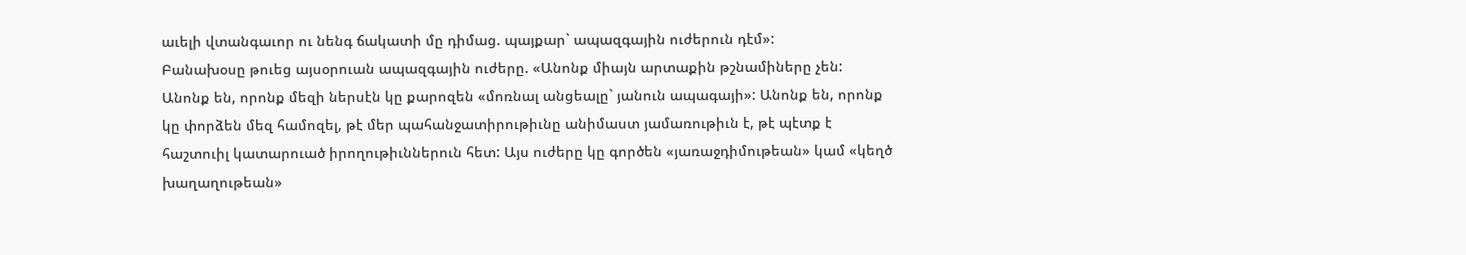աւելի վտանգաւոր ու նենգ ճակատի մը դիմաց. պայքար` ապազգային ուժերուն դէմ»:
Բանախօսը թուեց այսօրուան ապազգային ուժերը. «Անոնք միայն արտաքին թշնամիները չեն: Անոնք են, որոնք մեզի ներսէն կը քարոզեն «մոռնալ անցեալը` յանուն ապագայի»: Անոնք են, որոնք կը փորձեն մեզ համոզել, թէ մեր պահանջատիրութիւնը անիմաստ յամառութիւն է, թէ պէտք է հաշտուիլ կատարուած իրողութիւններուն հետ: Այս ուժերը կը գործեն «յառաջդիմութեան» կամ «կեղծ խաղաղութեան»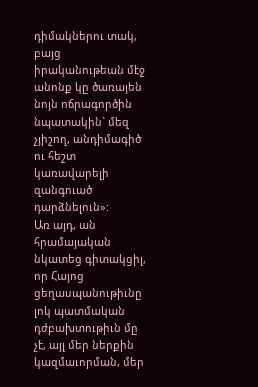դիմակներու տակ, բայց իրականութեան մէջ անոնք կը ծառայեն նոյն ոճրագործին նպատակին` մեզ չյիշող, անդիմագիծ ու հեշտ կառավարելի զանգուած դարձնելուն»:
Առ այդ, ան հրամայական նկատեց գիտակցիլ, որ Հայոց ցեղասպանութիւնը լոկ պատմական դժբախտութիւն մը չէ, այլ մեր ներքին կազմաւորման, մեր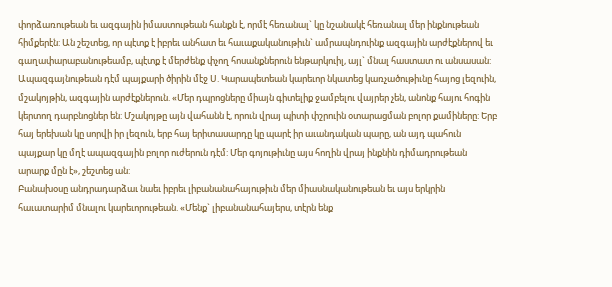փորձառութեան եւ ազգային իմաստութեան հանքն է, որմէ հեռանալ` կը նշանակէ հեռանալ մեր ինքնութեան հիմքերէն: Ան շեշտեց, որ պէտք է իբրեւ անհատ եւ հաւաքականութիւն` ամրապնդուինք ազգային արժէքներով եւ գաղափարաբանութեամբ, պէտք է մերժենք փչող հոսանքներուն ենթարկուիլ, այլ` մնալ հաստատ ու անսասան:
Ապազգայնութեան դէմ պայքարի ծիրին մէջ Ս. Կարապետեան կարեւոր նկատեց կառչածութիւնը հայոց լեզուին, մշակոյթին, ազգային արժէքներուն. «Մեր դպրոցները միայն գիտելիք ջամբելու վայրեր չեն, անոնք հայու հոգին կերտող դարբնոցներ են: Մշակոյթը այն վահանն է, որուն վրայ պիտի փշրուին օտարացման բոլոր քամիները: Երբ հայ երեխան կը սորվի իր լեզուն, երբ հայ երիտասարդը կը պարէ իր աւանդական պարը, ան այդ պահուն պայքար կը մղէ ապազգային բոլոր ուժերուն դէմ: Մեր գոյութիւնը այս հողին վրայ ինքնին դիմադրութեան արարք մըն է», շեշտեց ան:
Բանախօսը անդրադարձաւ նաեւ իբրեւ լիբանանահայութիւն մեր միասնականութեան եւ այս երկրին հաւատարիմ մնալու կարեւորութեան. «Մենք` լիբանանահայերս, տէրն ենք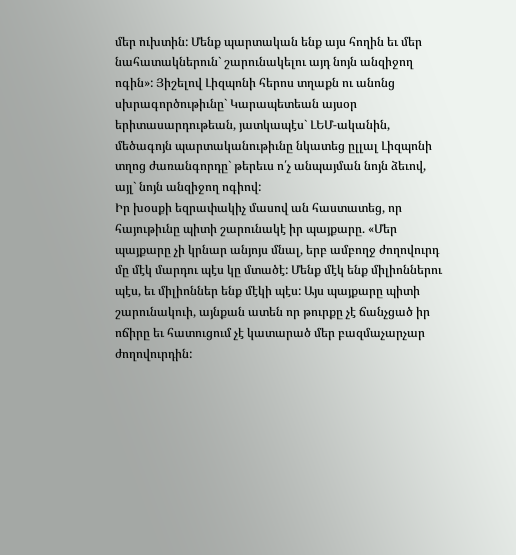մեր ուխտին: Մենք պարտական ենք այս հողին եւ մեր նահատակներուն` շարունակելու այդ նոյն անզիջող ոգին»: Յիշելով Լիզպոնի հերոս տղաքն ու անոնց սխրագործութիւնը` Կարապետեան այսօր երիտասարդութեան, յատկապէս` ԼԵՄ-ականին, մեծագոյն պարտականութիւնը նկատեց ըլլալ Լիզպոնի տղոց ժառանգորդը` թերեւս ո՛չ անպայման նոյն ձեւով, այլ` նոյն անզիջող ոգիով:
Իր խօսքի եզրափակիչ մասով ան հաստատեց, որ հայութիւնը պիտի շարունակէ իր պայքարը. «Մեր պայքարը չի կրնար անյոյս մնալ, երբ ամբողջ ժողովուրդ մը մէկ մարդու պէս կը մտածէ: Մենք մէկ ենք միլիոններու պէս, եւ միլիոններ ենք մէկի պէս: Այս պայքարը պիտի շարունակուի, այնքան ատեն որ թուրքը չէ ճանչցած իր ոճիրը եւ հատուցում չէ կատարած մեր բազմաչարչար ժողովուրդին: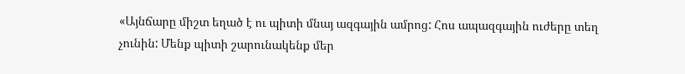«Այնճարը միշտ եղած է ու պիտի մնայ ազգային ամրոց: Հոս ապազգային ուժերը տեղ չունին: Մենք պիտի շարունակենք մեր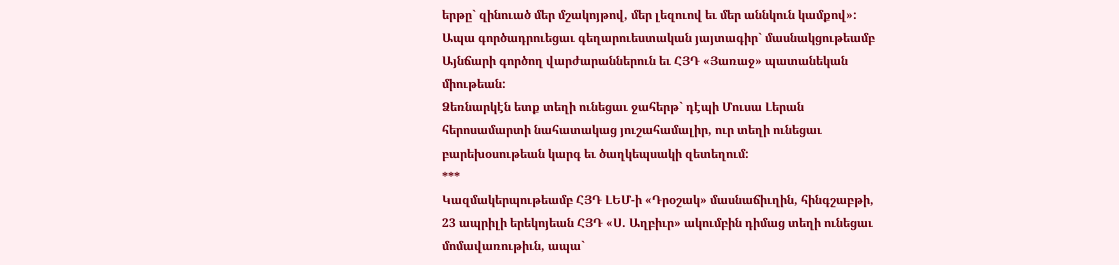երթը` զինուած մեր մշակոյթով, մեր լեզուով եւ մեր աննկուն կամքով»:
Ապա գործադրուեցաւ գեղարուեստական յայտագիր` մասնակցութեամբ Այնճարի գործող վարժարաններուն եւ ՀՅԴ «Յառաջ» պատանեկան միութեան:
Ձեռնարկէն ետք տեղի ունեցաւ ջահերթ` դէպի Մուսա Լերան հերոսամարտի նահատակաց յուշահամալիր, ուր տեղի ունեցաւ բարեխօսութեան կարգ եւ ծաղկեպսակի զետեղում:
***
Կազմակերպութեամբ ՀՅԴ ԼԵՄ-ի «Դրօշակ» մասնաճիւղին, հինգշաբթի, 23 ապրիլի երեկոյեան ՀՅԴ «Ս. Աղբիւր» ակումբին դիմաց տեղի ունեցաւ մոմավառութիւն, ապա`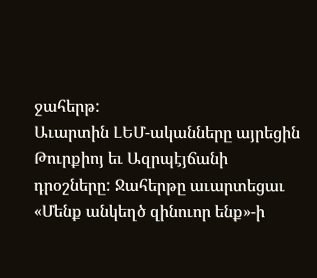ջահերթ:
Աւարտին ԼԵՄ-ականները այրեցին Թուրքիոյ եւ Ազրպէյճանի դրօշները: Ջահերթը աւարտեցաւ «Մենք անկեղծ զինուոր ենք»-ի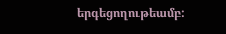երգեցողութեամբ: